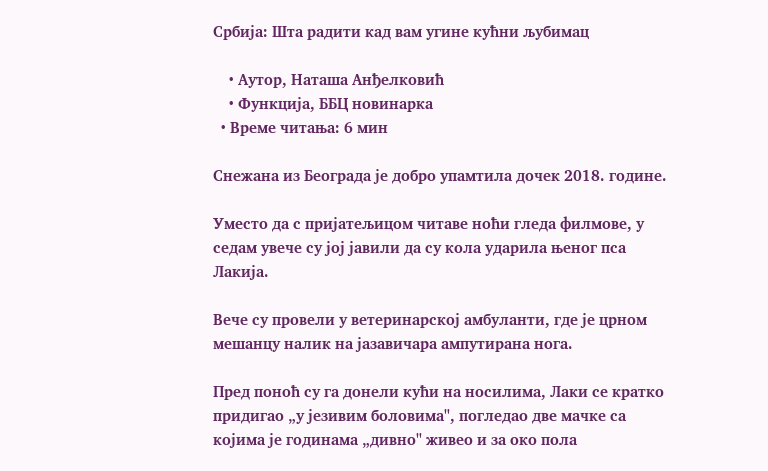Србија: Шта радити кад вам угине кућни љубимац

    • Аутор, Наташа Анђелковић
    • Функција, ББЦ новинарка
  • Време читања: 6 мин

Снежана из Београда је добро упамтила дочек 2018. године.

Уместо да с пријатељицом читаве ноћи гледа филмове, у седам увече су јој јавили да су кола ударила њеног пса Лакија.

Вече су провели у ветеринарској амбуланти, где је црном мешанцу налик на јазавичара ампутирана нога.

Пред поноћ су га донели кући на носилима, Лаки се кратко придигао „у језивим боловима", погледао две мачке са којима је годинама „дивно" живео и за око пола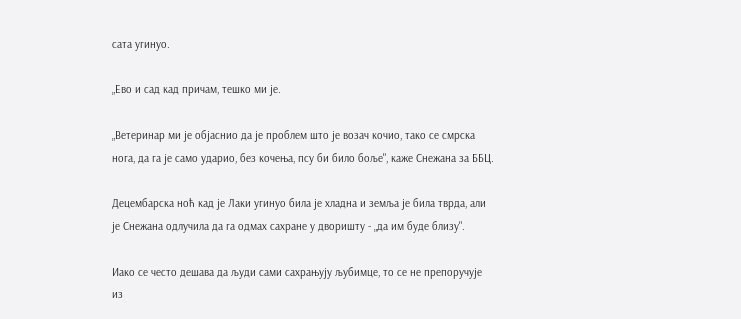сата угинуо.

„Ево и сад кад причам, тешко ми је.

„Ветеринар ми је објаснио да је проблем што је возач кочио, тако се смрска нога, да га је само ударио, без кочења, псу би било боље", каже Снежана за ББЦ.

Децембарска ноћ кад је Лаки угинуо била је хладна и земља је била тврда, али је Снежана одлучила да га одмах сахране у дворишту - „да им буде близу".

Иако се често дешава да људи сами сахрањују љубимце, то се не препоручује из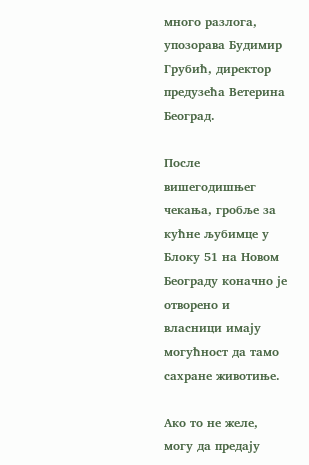много разлога, упозорава Будимир Грубић, директор предузећа Ветерина Београд.

После вишегодишњег чекања, гробље за кућне љубимце у Блоку 51 на Новом Београду коначно је отворено и власници имају могућност да тамо сахране животиње.

Ако то не желе, могу да предају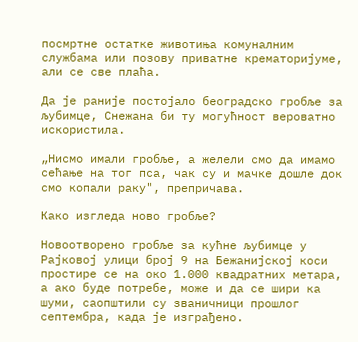посмртне остатке животиња комуналним службама или позову приватне крематоријуме, али се све плаћа.

Да је раније постојало београдско гробље за љубимце, Снежана би ту могућност вероватно искористила.

„Нисмо имали гробље, а желели смо да имамо сећање на тог пса, чак су и мачке дошле док смо копали раку", препричава.

Како изгледа ново гробље?

Новоотворено гробље за кућне љубимце у Рајковој улици број 9 на Бежанијској коси простире се на око 1.000 квадратних метара, а ако буде потребе, може и да се шири ка шуми, саопштили су званичници прошлог септембра, када је изграђено.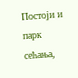Постоји и парк сећања,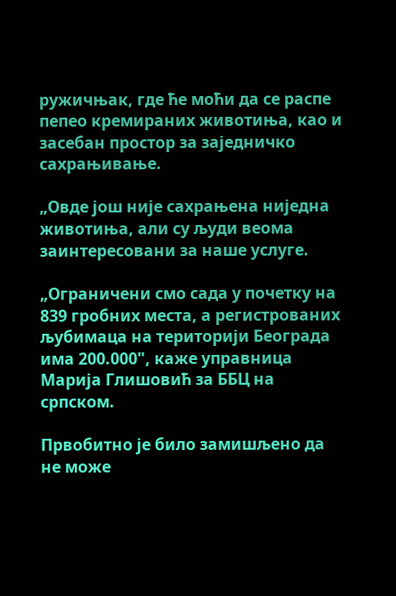ружичњак, где ће моћи да се распе пепео кремираних животиња, као и засебан простор за заједничко сахрањивање.

„Овде још није сахрањена ниједна животиња, али су људи веома заинтересовани за наше услуге.

„Ограничени смо сада у почетку на 839 гробних места, а регистрованих љубимаца на територији Београда има 200.000", каже управница Марија Глишовић за ББЦ на српском.

Првобитно је било замишљено да не може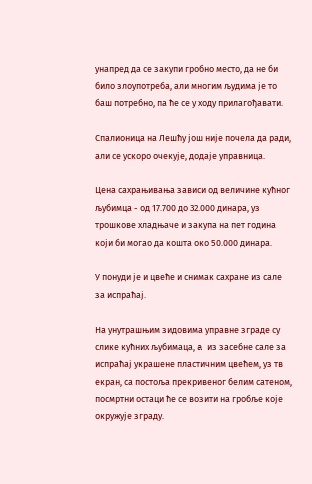унапред да се закупи гробно место, да не би било злоупотреба, али многим људима је то баш потребно, па ће се у ходу прилагођавати.

Спалионица на Лешћу још није почела да ради, али се ускоро очекује, додаје управница.

Цена сахрањивања зависи од величине кућног љубимца - од 17.700 до 32.000 динара, уз трошкове хладњаче и закупа на пет година који би могао да кошта око 50.000 динара.

У понуди је и цвеће и снимак сахране из сале за испраћај.

На унутрашњим зидовима управне зграде су слике кућних љубимаца, a из засебне сале за испраћај украшене пластичним цвећем, уз тв екран, са постоља прекривеног белим сатеном, посмртни остаци ће се возити на гробље које окружује зграду.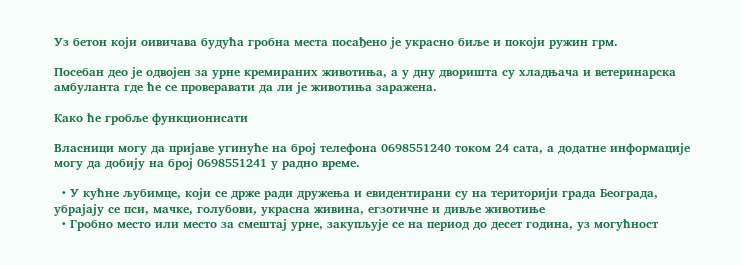Уз бетон који оивичава будућа гробна места посађено је украсно биље и покоји ружин грм.

Посебан део је одвојен за урне кремираних животиња, а у дну дворишта су хладњача и ветеринарска амбуланта где ће се проверавати да ли је животиња заражена.

Како ће гробље функционисати

Власници могу да пријаве угинуће на број телефона 0698551240 током 24 сата, а додатне информације могу да добију на број 0698551241 у радно време.

  • У кућне љубимце, који се држе ради дружења и евидентирани су на територији града Београда, убрајају се пси, мачке, голубови, украсна живина, егзотичне и дивље животиње
  • Гробно место или место за смештај урне, закупљује се на период до десет година, уз могућност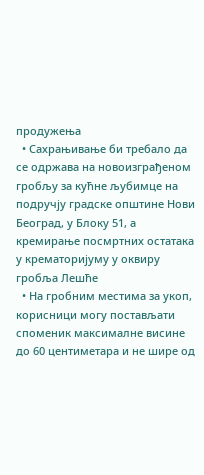продужења
  • Сахрањивање би требало да се одржава на новоизграђеном гробљу за кућне љубимце на подручју градске општине Нови Београд, у Блоку 51, а кремирање посмртних остатака у крематоријуму у оквиру гробља Лешће
  • На гробним местима за укоп, корисници могу постављати споменик максималне висине до 60 центиметара и не шире од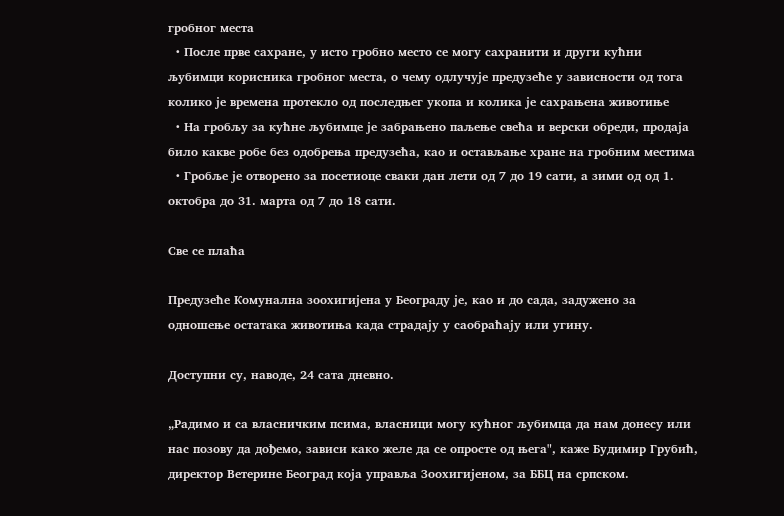гробног места
  • После прве сахране, у исто гробно место се могу сахранити и други кућни љубимци корисника гробног места, о чему одлучује предузеће у зависности од тога колико је времена протекло од последњег укопа и колика је сахрањена животиње
  • На гробљу за кућне љубимце је забрањено паљење свећа и верски обреди, продаја било какве робе без одобрења предузећа, као и остављање хране на гробним местима
  • Гробље је отворено за посетиоце сваки дан лети од 7 до 19 сати, а зими од од 1. октобра до 31. марта од 7 до 18 сати.

Све се плаћа

Предузеће Комунална зоохигијена у Београду је, као и до сада, задужено за одношење остатака животиња када страдају у саобраћају или угину.

Доступни су, наводе, 24 сата дневно.

„Радимо и са власничким псима, власници могу кућног љубимца да нам донесу или нас позову да дођемо, зависи како желе да се опросте од њега", каже Будимир Грубић, директор Ветерине Београд која управља Зоохигијеном, за ББЦ на српском.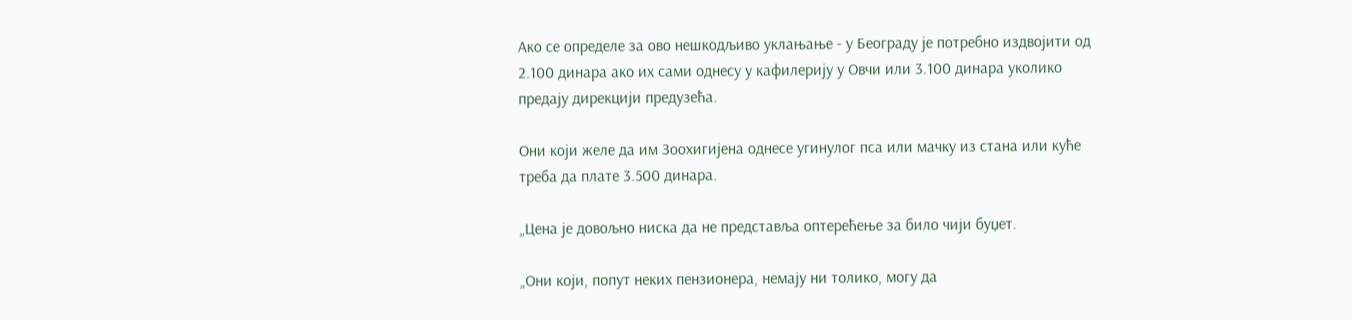Ако се определе за ово нешкодљиво уклањање - у Београду је потребно издвојити од 2.100 динара ако их сами однесу у кафилерију у Овчи или 3.100 динара уколико предају дирекцији предузећа.

Они који желе да им Зоохигијена однесе угинулог пса или мачку из стана или куће треба да плате 3.500 динара.

„Цена је довољно ниска да не представља оптерећење за било чији буџет.

„Они који, попут неких пензионера, немају ни толико, могу да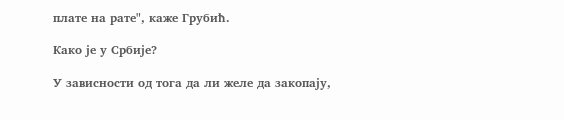плате на рате", каже Грубић.

Како је у Србије?

У зависности од тога да ли желе да закопају,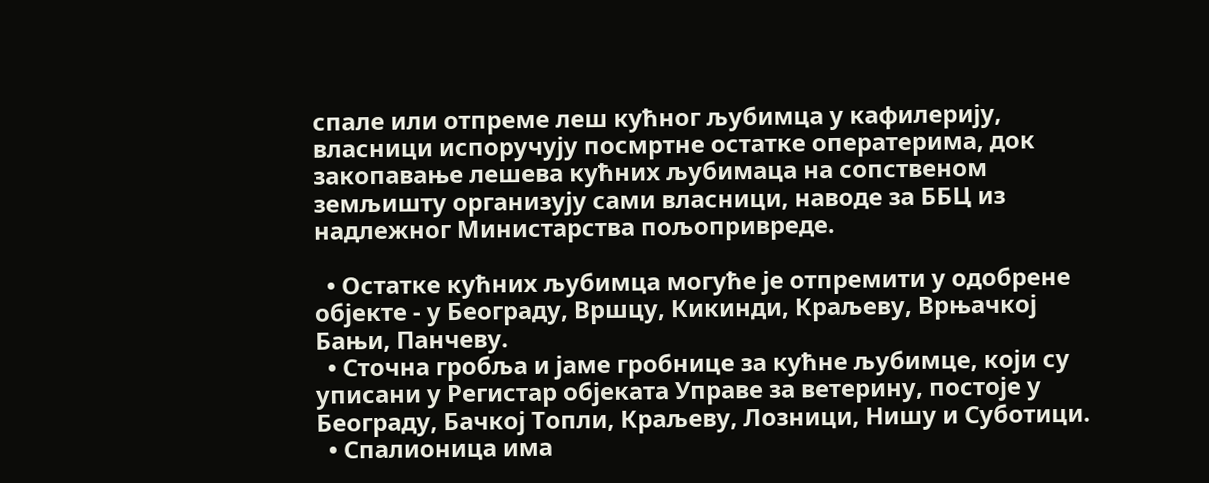спале или отпреме леш кућног љубимца у кафилерију, власници испоручују посмртне остатке оператерима, док закопавање лешева кућних љубимаца на сопственом земљишту организују сами власници, наводе за ББЦ из надлежног Министарства пољопривреде.

  • Остатке кућних љубимца могуће је отпремити у одобрене објекте - у Београду, Вршцу, Кикинди, Краљеву, Врњачкој Бањи, Панчеву.
  • Сточна гробља и јаме гробнице за кућне љубимце, који су уписани у Регистар објеката Управе за ветерину, постоје у Београду, Бачкој Топли, Краљеву, Лозници, Нишу и Суботици.
  • Спалионица има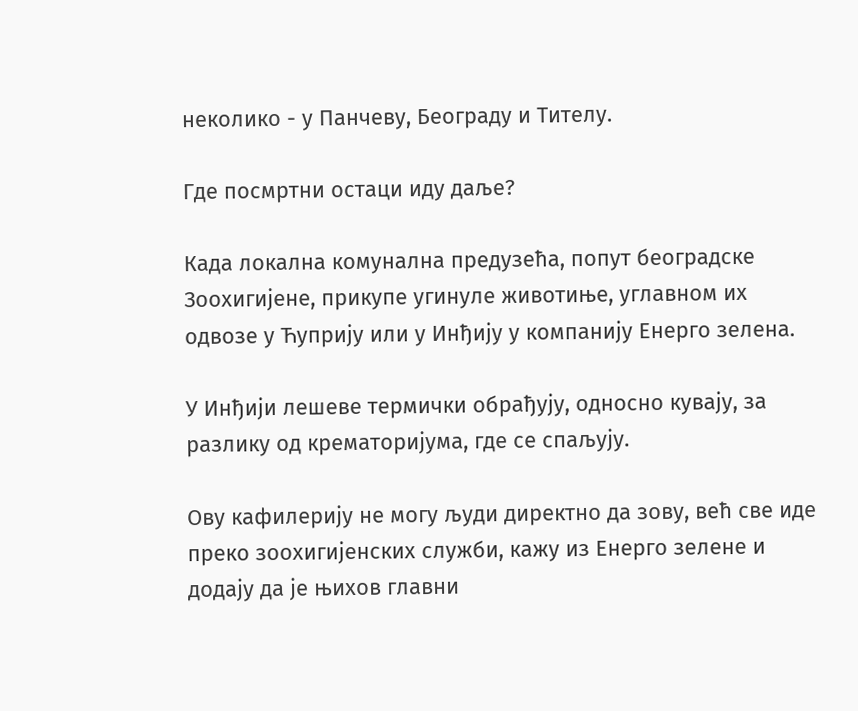неколико - у Панчеву, Београду и Тителу.

Где посмртни остаци иду даље?

Када локална комунална предузећа, попут београдске Зоохигијене, прикупе угинуле животиње, углавном их одвозе у Ћуприју или у Инђију у компанију Енерго зелена.

У Инђији лешеве термички обрађују, односно кувају, за разлику од крематоријума, где се спаљују.

Ову кафилерију не могу људи директно да зову, већ све иде преко зоохигијенских служби, кажу из Енерго зелене и додају да је њихов главни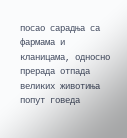посао сарадња са фармама и кланицама, односно прерада отпада великих животиња попут говеда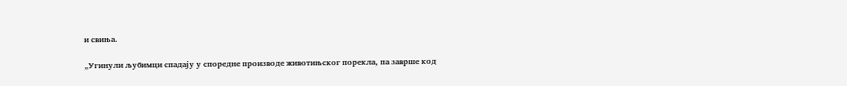и свиња.

„Угинули љубимци спадају у споредне производе животињског порекла, па заврше код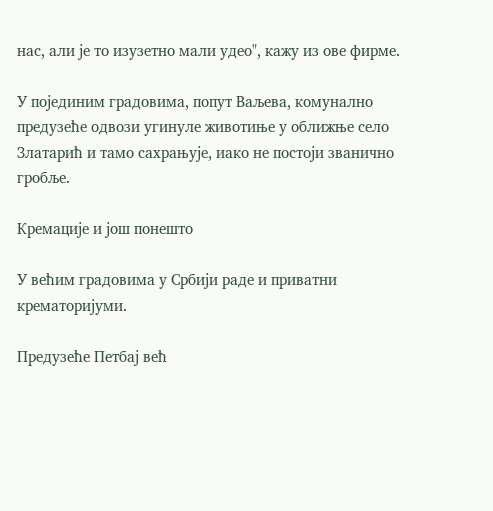нас, али је то изузетно мали удео", кажу из ове фирме.

У појединим градовима, попут Ваљева, комунално предузеће одвози угинуле животиње у оближње село Златарић и тамо сахрањује, иако не постоји званично гробље.

Кремације и још понешто

У већим градовима у Србији раде и приватни крематоријуми.

Предузеће Петбај већ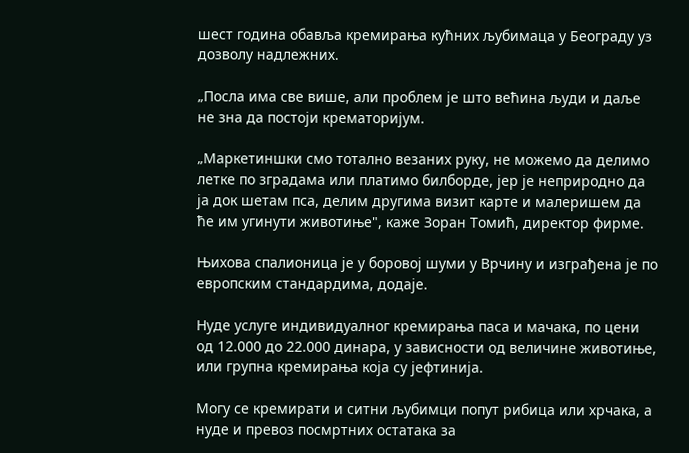шест година обавља кремирања кућних љубимаца у Београду уз дозволу надлежних.

„Посла има све више, али проблем је што већина људи и даље не зна да постоји крематоријум.

„Маркетиншки смо тотално везаних руку, не можемо да делимо летке по зградама или платимо билборде, јер је неприродно да ја док шетам пса, делим другима визит карте и малеришем да ће им угинути животиње", каже Зоран Томић, директор фирме.

Њихова спалионица је у боровој шуми у Врчину и изграђена је по европским стандардима, додаје.

Нуде услуге индивидуалног кремирања паса и мачака, по цени од 12.000 до 22.000 динара, у зависности од величине животиње, или групна кремирања која су јефтинија.

Могу се кремирати и ситни љубимци попут рибица или хрчака, а нуде и превоз посмртних остатака за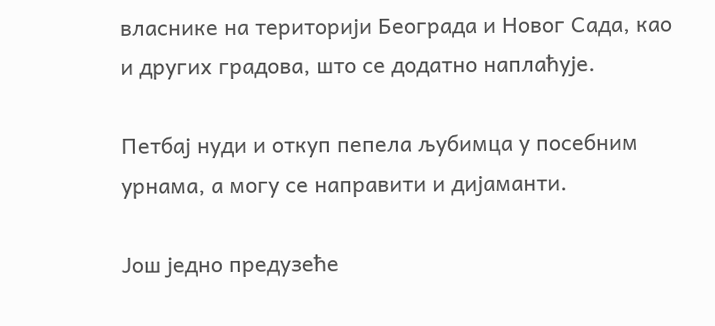власнике на територији Београда и Новог Сада, као и других градова, што се додатно наплаћује.

Петбај нуди и откуп пепела љубимца у посебним урнама, а могу се направити и дијаманти.

Још једно предузеће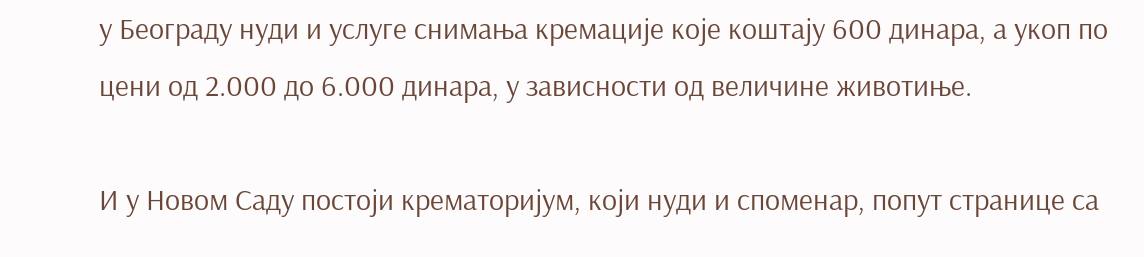у Београду нуди и услуге снимања кремације које коштају 600 динара, а укоп по цени од 2.000 до 6.000 динара, у зависности од величине животиње.

И у Новом Саду постоји крематоријум, који нуди и споменар, попут странице са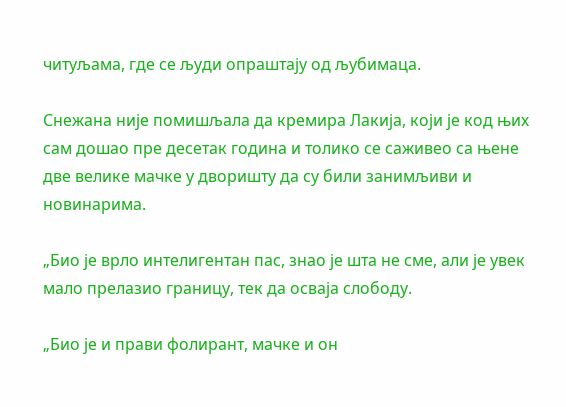читуљама, где се људи опраштају од љубимаца.

Снежана није помишљала да кремира Лакија, који је код њих сам дошао пре десетак година и толико се саживео са њене две велике мачке у дворишту да су били занимљиви и новинарима.

„Био је врло интелигентан пас, знао је шта не сме, али је увек мало прелазио границу, тек да осваја слободу.

„Био је и прави фолирант, мачке и он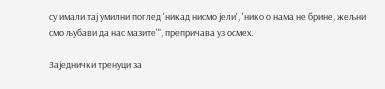су имали тај умилни поглед 'никад нисмо јели', 'нико о нама не брине, жељни смо љубави да нас мазите'", препричава уз осмех.

Заједнички тренуци за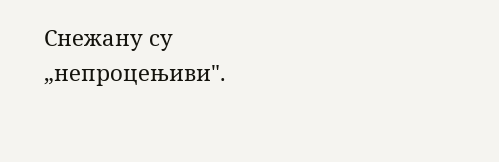Снежану су „непроцењиви".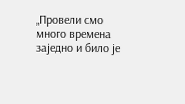„Провели смо много времена заједно и било је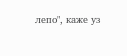лепо", каже уз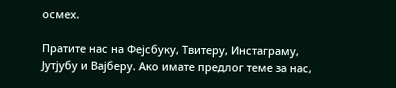осмех.

Пратите нас на Фејсбуку, Твитеру, Инстаграму, Јутјубу и Вајберу. Ако имате предлог теме за нас,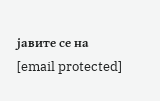јавите се на [email protected]